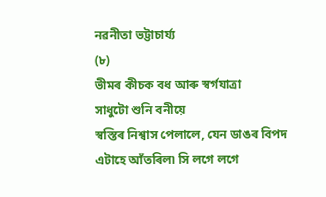নৱনীতা ভট্টাচার্য্য
(৮)
ভীমৰ কীচক বধ আৰু স্বৰ্গযাত্রা
সাধুটো শুনি বনীয়ে
স্বস্তিৰ নিশ্বাস পেলালে, যেন ডাঙৰ বিপদ এটাহে আঁতৰিল৷ সি লগে লগে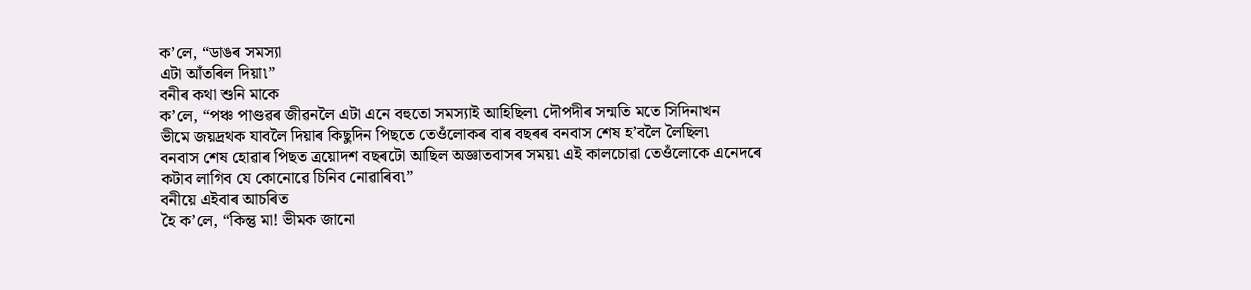ক’লে, “ডাঙৰ সমস্যা
এটা আঁতৰিল দিয়া৷”
বনীৰ কথা শুনি মাকে
ক’লে, “পঞ্চ পাণ্ডৱৰ জীৱনলৈ এটা এনে বহুতো সমস্যাই আহিছিল৷ দৌপদীৰ সন্মতি মতে সিদিনাখন
ভীমে জয়দ্রথক যাবলৈ দিয়াৰ কিছুদিন পিছতে তেওঁলোকৰ বাৰ বছৰৰ বনবাস শেষ হ’বলৈ লৈছিল৷
বনবাস শেষ হোৱাৰ পিছত ত্রয়োদশ বছৰটো আছিল অজ্ঞাতবাসৰ সময়৷ এই কালচোৱা তেওঁলোকে এনেদৰে
কটাব লাগিব যে কোনোৱে চিনিব নোৱাৰিব৷”
বনীয়ে এইবাৰ আচৰিত
হৈ ক’লে, “কিন্তু মা! ভীমক জানো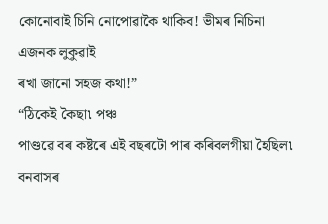কোনোবাই চিনি নোপোৱাকৈ থাকিব! ভীমৰ নিচিনা এজনক লুকুৱাই
ৰখা জানো সহজ কথা!”
“ঠিকেই কৈছা৷ পঞ্চ
পাণ্ডৱে বৰ কষ্টৰে এই বছৰটো পাৰ কৰিবলগীয়া হৈছিল৷ বনবাসৰ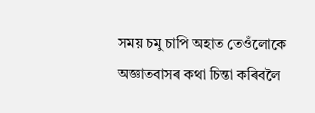সময় চমু চাপি অহাত তেওঁলোকে
অজ্ঞাতবাসৰ কথা চিন্তা কৰিবলৈ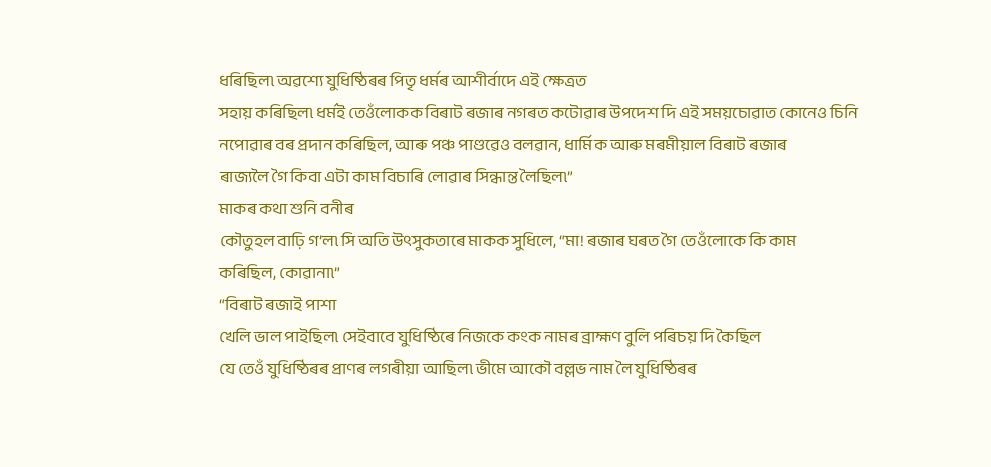ধৰিছিল৷ অৱশ্যে যুধিষ্ঠিৰৰ পিতৃ ধৰ্মৰ আশীর্বাদে এই ক্ষেত্রত
সহায় কৰিছিল৷ ধর্মই তেওঁলোকক বিৰাট ৰজাৰ নগৰত কটোৱাৰ উপদেশ দি এই সময়চোৱাত কোনেও চিনি
নপোৱাৰ বৰ প্ৰদান কৰিছিল, আৰু পঞ্চ পাণ্ডৱেও বলৱান, ধার্মিক আৰু মৰমীয়াল বিৰাট ৰজাৰ
ৰাজ্যলৈ গৈ কিবা এটা কাম বিচাৰি লোৱাৰ সিন্ধান্ত লৈছিল৷”
মাকৰ কথা শুনি বনীৰ
কৌতুহল বাঢ়ি গ’ল৷ সি অতি উৎসুকতাৰে মাকক সুধিলে, “মা! ৰজাৰ ঘৰত গৈ তেওঁলোকে কি কাম
কৰিছিল, কোৱানা৷”
“বিৰাট ৰজাই পাশা
খেলি ভাল পাইছিল৷ সেইবাবে যুধিষ্ঠিৰে নিজকে কংক নামৰ ব্ৰাহ্মণ বুলি পৰিচয় দি কৈছিল
যে তেওঁ যুধিষ্ঠিৰৰ প্ৰাণৰ লগৰীয়া আছিল৷ ভীমে আকৌ বল্লভ নাম লৈ যুধিষ্ঠিৰৰ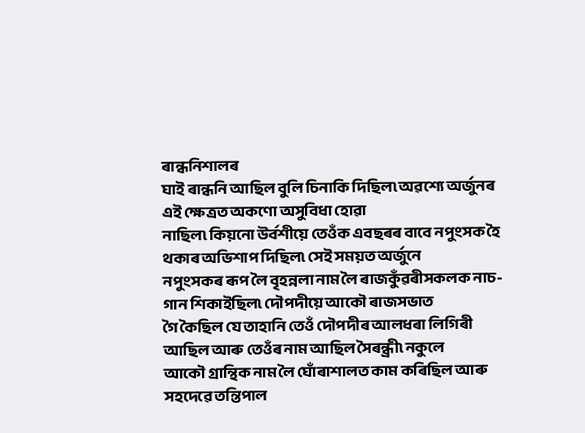ৰান্ধনিশালৰ
ঘাই ৰান্ধনি আছিল বুলি চিনাকি দিছিল৷ অৱশ্যে অর্জুনৰ এই ক্ষেত্ৰত অকণো অসুবিধা হোৱা
নাছিল৷ কিয়নো উর্বশীয়ে তেওঁক এবছৰৰ বাবে নপুংসক হৈ থকাৰ অভিশাপ দিছিল৷ সেই সময়ত অর্জুনে
নপুংসকৰ ৰূপ লৈ বৃহন্নলা নাম লৈ ৰাজকুঁৱৰীসকলক নাচ-গান শিকাইছিল৷ দৌপদীয়ে আকৌ ৰাজসভাত
গৈ কৈছিল যে তাহানি তেওঁ দৌপদীৰ আলধৰা লিগিৰী আছিল আৰু তেওঁৰ নাম আছিল সৈৰন্ধ্ৰী৷ নকুলে
আকৌ গ্রান্থিক নাম লৈ ঘোঁৰাশালত কাম কৰিছিল আৰু সহদেৱে তন্তিপাল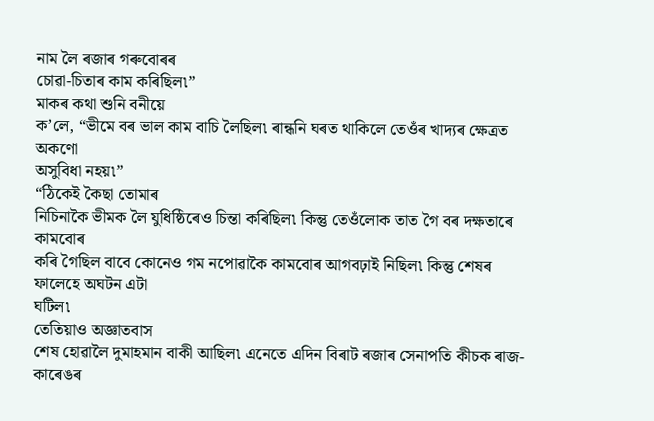নাম লৈ ৰজাৰ গৰুবোৰৰ
চোৱা-চিতাৰ কাম কৰিছিল৷”
মাকৰ কথা শুনি বনীয়ে
ক’লে, “ভীমে বৰ ভাল কাম বাচি লৈছিল৷ ৰান্ধনি ঘৰত থাকিলে তেওঁৰ খাদ্যৰ ক্ষেত্ৰত অকণো
অসুবিধা নহয়৷”
“ঠিকেই কৈছা তোমাৰ
নিচিনাকৈ ভীমক লৈ যুধিষ্ঠিৰেও চিন্তা কৰিছিল৷ কিন্তু তেওঁলোক তাত গৈ বৰ দক্ষতাৰে কামবোৰ
কৰি গৈছিল বাবে কোনেও গম নপোৱাকৈ কামবোৰ আগবঢ়াই নিছিল৷ কিন্তু শেষৰ ফালেহে অঘটন এটা
ঘটিল৷
তেতিয়াও অজ্ঞাতবাস
শেষ হোৱালৈ দুমাহমান বাকী আছিল৷ এনেতে এদিন বিৰাট ৰজাৰ সেনাপতি কীচক ৰাজ-কাৰেঙৰ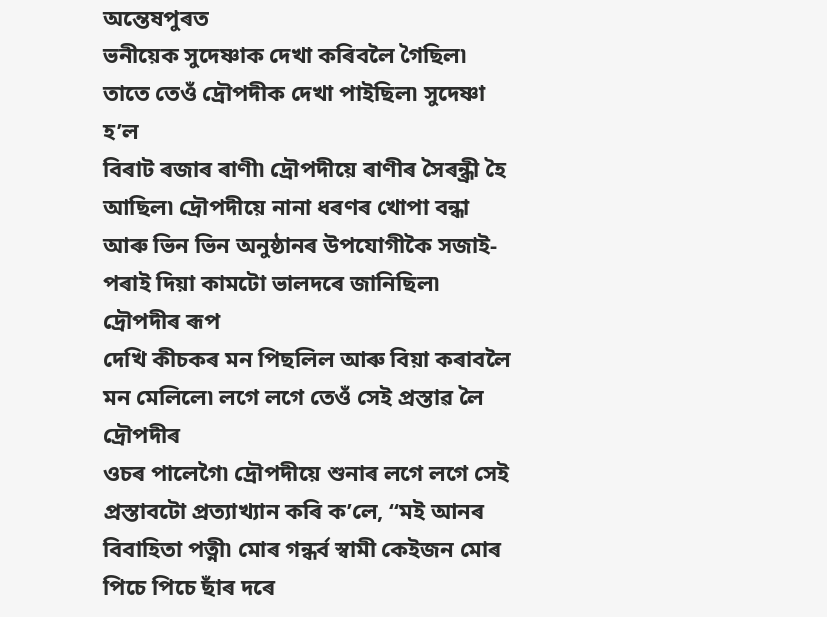অন্তেষপুৰত
ভনীয়েক সুদেষ্ণাক দেখা কৰিবলৈ গৈছিল৷ তাতে তেওঁ দ্রৌপদীক দেখা পাইছিল৷ সুদেষ্ণা হ’ল
বিৰাট ৰজাৰ ৰাণী৷ দ্রৌপদীয়ে ৰাণীৰ সৈৰন্ধ্ৰী হৈ আছিল৷ দ্রৌপদীয়ে নানা ধৰণৰ খোপা বন্ধা
আৰু ভিন ভিন অনুষ্ঠানৰ উপযোগীকৈ সজাই-পৰাই দিয়া কামটো ভালদৰে জানিছিল৷ দ্রৌপদীৰ ৰূপ
দেখি কীচকৰ মন পিছলিল আৰু বিয়া কৰাবলৈ মন মেলিলে৷ লগে লগে তেওঁ সেই প্রস্তাৱ লৈ দ্রৌপদীৰ
ওচৰ পালেগৈ৷ দ্রৌপদীয়ে শুনাৰ লগে লগে সেই প্রস্তাবটো প্রত্যাখ্যান কৰি ক’লে, “মই আনৰ
বিবাহিতা পত্নী৷ মোৰ গন্ধর্ব স্বামী কেইজন মোৰ পিচে পিচে ছাঁৰ দৰে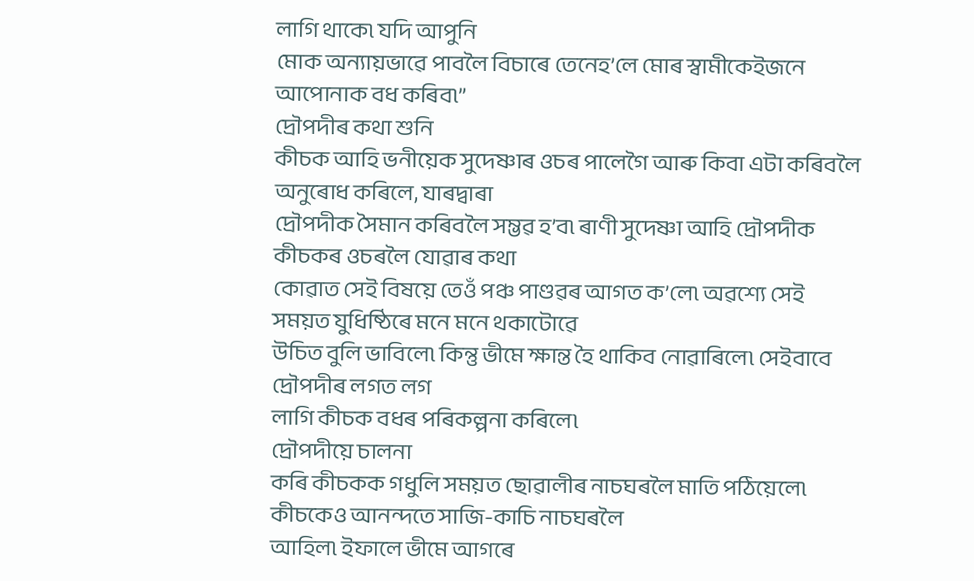লাগি থাকে৷ যদি আপুনি
মোক অন্যায়ভাৱে পাবলৈ বিচাৰে তেনেহ’লে মোৰ স্বামীকেইজনে আপোনাক বধ কৰিব৷”
দ্রৌপদীৰ কথা শুনি
কীচক আহি ভনীয়েক সুদেষ্ণাৰ ওচৰ পালেগৈ আৰু কিবা এটা কৰিবলৈ অনুৰোধ কৰিলে, যাৰদ্বাৰা
দ্রৌপদীক সৈমান কৰিবলৈ সম্ভৱ হ’ব৷ ৰাণী সুদেষ্ণা আহি দ্রৌপদীক কীচকৰ ওচৰলৈ যোৱাৰ কথা
কোৱাত সেই বিষয়ে তেওঁ পঞ্চ পাণ্ডৱৰ আগত ক’লে৷ অৱশ্যে সেই সময়ত যুধিষ্ঠিৰে মনে মনে থকাটোৱে
উচিত বুলি ভাবিলে৷ কিন্তু ভীমে ক্ষান্ত হৈ থাকিব নোৱাৰিলে৷ সেইবাবে দ্রৌপদীৰ লগত লগ
লাগি কীচক বধৰ পৰিকল্পনা কৰিলে৷
দ্রৌপদীয়ে চালনা
কৰি কীচকক গধুলি সময়ত ছোৱালীৰ নাচঘৰলৈ মাতি পঠিয়েলে৷ কীচকেও আনন্দতে সাজি-কাচি নাচঘৰলৈ
আহিল৷ ইফালে ভীমে আগৰে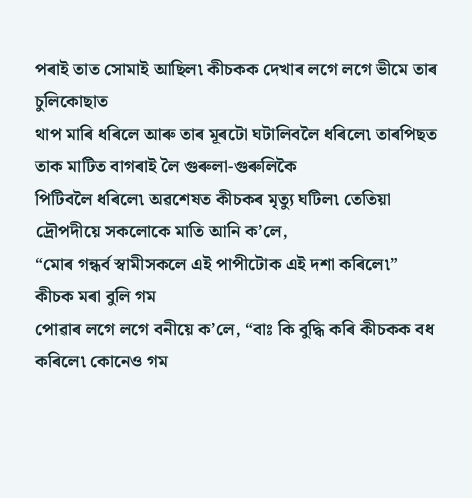পৰাই তাত সোমাই আছিল৷ কীচকক দেখাৰ লগে লগে ভীমে তাৰ চুলিকোছাত
থাপ মাৰি ধৰিলে আৰু তাৰ মূৰটো ঘটালিবলৈ ধৰিলে৷ তাৰপিছত তাক মাটিত বাগৰাই লৈ গুৰুলা-গুৰুলিকৈ
পিটিবলৈ ধৰিলে৷ অৱশেষত কীচকৰ মৃত্যু ঘটিল৷ তেতিয়া দ্রৌপদীয়ে সকলোকে মাতি আনি ক’লে,
“মোৰ গন্ধর্ব স্বামীসকলে এই পাপীটোক এই দশা কৰিলে৷”
কীচক মৰা বুলি গম
পোৱাৰ লগে লগে বনীয়ে ক’লে, “বাঃ কি বুদ্ধি কৰি কীচকক বধ কৰিলে৷ কোনেও গম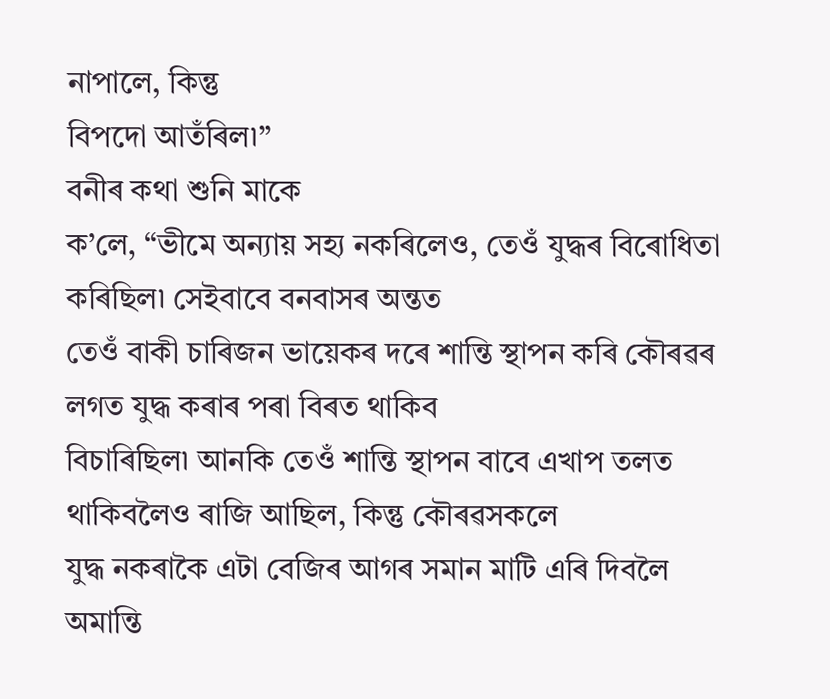নাপালে, কিন্তু
বিপদো আতঁৰিল৷”
বনীৰ কথা শুনি মাকে
ক’লে, “ভীমে অন্যায় সহ্য নকৰিলেও, তেওঁ যুদ্ধৰ বিৰোধিতা কৰিছিল৷ সেইবাবে বনবাসৰ অন্তত
তেওঁ বাকী চাৰিজন ভায়েকৰ দৰে শান্তি স্থাপন কৰি কৌৰৱৰ লগত যুদ্ধ কৰাৰ পৰা বিৰত থাকিব
বিচাৰিছিল৷ আনকি তেওঁ শান্তি স্থাপন বাবে এখাপ তলত থাকিবলৈও ৰাজি আছিল, কিন্তু কৌৰৱসকলে
যুদ্ধ নকৰাকৈ এটা বেজিৰ আগৰ সমান মাটি এৰি দিবলৈ অমান্তি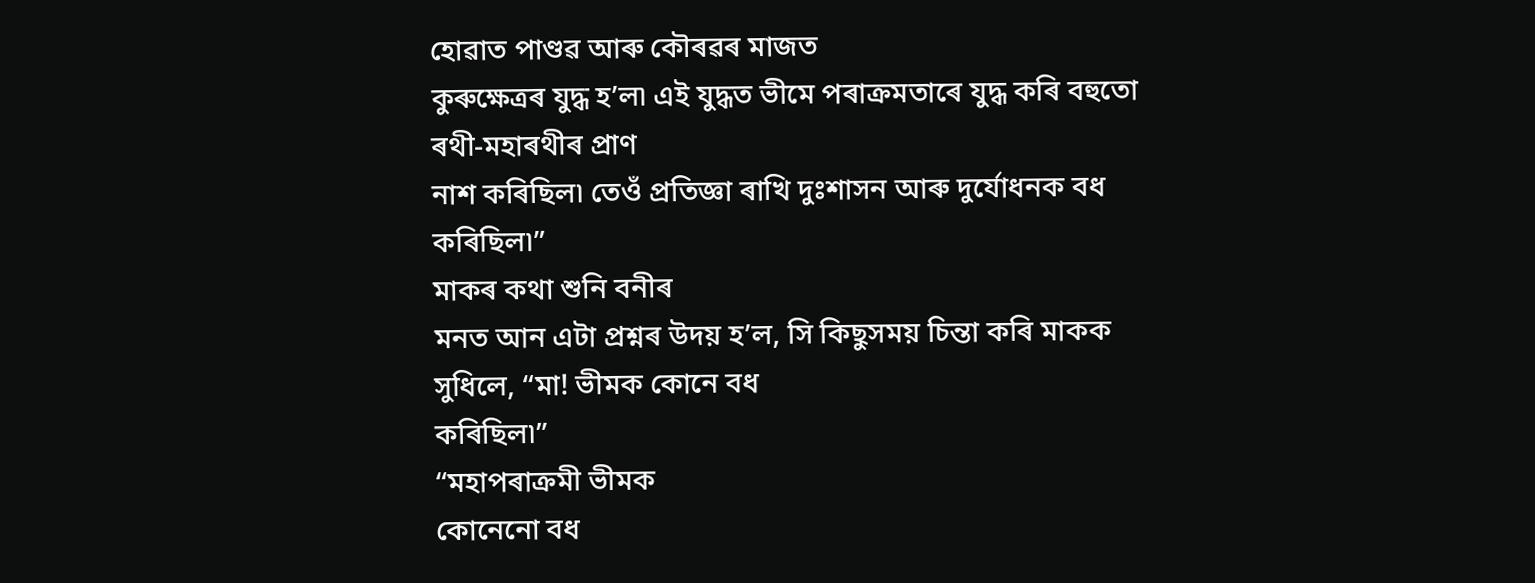হোৱাত পাণ্ডৱ আৰু কৌৰৱৰ মাজত
কুৰুক্ষেত্ৰৰ যুদ্ধ হ’ল৷ এই যুদ্ধত ভীমে পৰাক্ৰমতাৰে যুদ্ধ কৰি বহুতো ৰথী-মহাৰথীৰ প্ৰাণ
নাশ কৰিছিল৷ তেওঁ প্রতিজ্ঞা ৰাখি দুঃশাসন আৰু দুর্যোধনক বধ কৰিছিল৷”
মাকৰ কথা শুনি বনীৰ
মনত আন এটা প্ৰশ্নৰ উদয় হ’ল, সি কিছুসময় চিন্তা কৰি মাকক সুধিলে, “মা! ভীমক কোনে বধ
কৰিছিল৷”
“মহাপৰাক্ৰমী ভীমক
কোনেনো বধ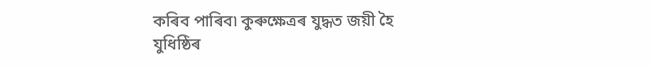কৰিব পাৰিব৷ কুৰুক্ষেত্ৰৰ যুদ্ধত জয়ী হৈ যুধিষ্ঠিৰ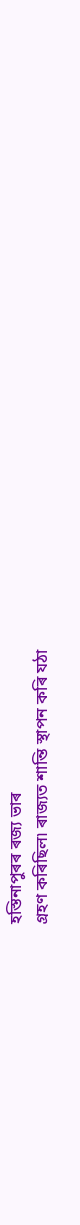হস্তিনাপুৰৰ ৰজ্য ভাৰ
গ্ৰহণ কৰিছিল৷ ৰাজ্যত শান্তি স্থাপন কৰি যঠা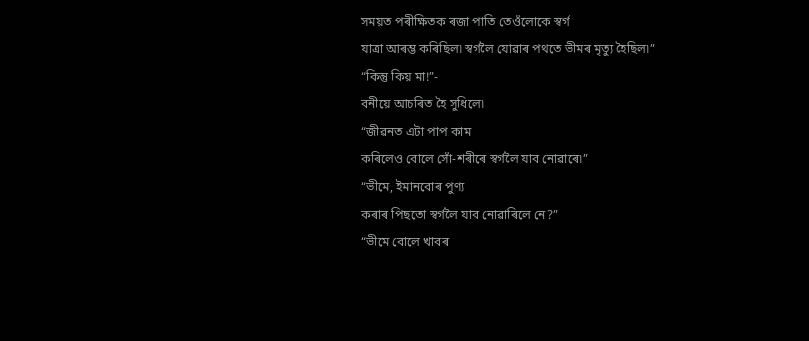সময়ত পৰীক্ষিতক ৰজা পাতি তেওঁলোকে স্বৰ্গ
যাত্ৰা আৰম্ভ কৰিছিল৷ স্বৰ্গলৈ যোৱাৰ পথতে ভীমৰ মৃত্যু হৈছিল৷”
“কিন্তু কিয় মা!”-
বনীয়ে আচৰিত হৈ সুধিলে৷
“জীৱনত এটা পাপ কাম
কৰিলেও বোলে সোঁ-শৰীৰে স্বৰ্গলৈ যাব নোৱাৰে৷”
“ভীমে, ইমানবোৰ পুণ্য
কৰাৰ পিছতো স্বৰ্গলৈ যাব নোৱাৰিলে নে?”
“ভীমে বোলে খাবৰ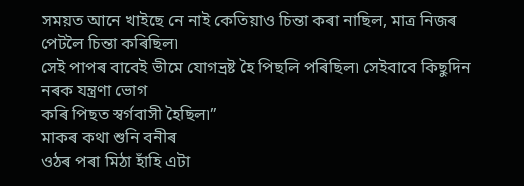সময়ত আনে খাইছে নে নাই কেতিয়াও চিন্তা কৰা নাছিল, মাত্ৰ নিজৰ পেটলৈ চিন্তা কৰিছিল৷
সেই পাপৰ বাবেই ভীমে যোগভ্রষ্ট হৈ পিছলি পৰিছিল৷ সেইবাবে কিছুদিন নৰক যন্ত্ৰণা ভোগ
কৰি পিছত স্বর্গবাসী হৈছিল৷”
মাকৰ কথা শুনি বনীৰ
ওঠৰ পৰা মিঠা হাঁহি এটা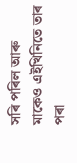সৰি পৰিল আৰু মাকেও এইখিনিতে তাৰ পৰা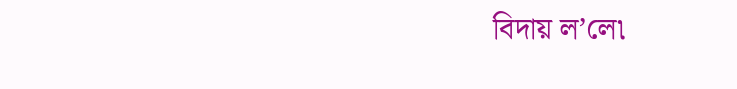বিদায় ল’লে৷